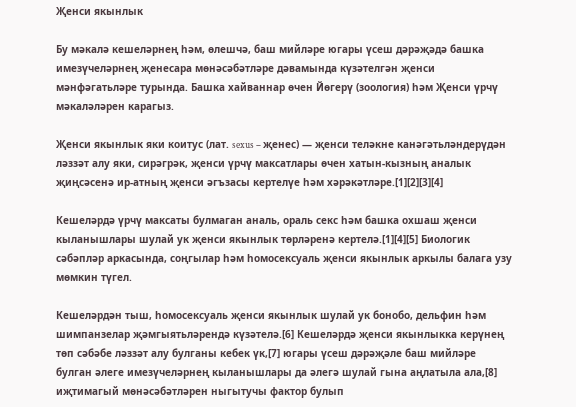Җенси якынлык

Бу мәкалә кешеләрнең һәм, өлешчә, баш мийләре югары үсеш дәрәҗәдә башка имезүчеләрнең җенесара мөнәсәбәтләре дәвамында күзәтелгән җенси мәнфәгатьләре турында. Башка хайваннар өчен Йөгерү (зоология) һәм Җенси үрчү мәкаләләрен карагыз.

Җенси якынлык яки коитус (лат. sexus – җенес) — җенси теләкне канәгәтьләндерүдән ләззәт алу яки, сирәгрәк, җенси үрчү максатлары өчен хатын-кызның аналык җиңсәсенә ир-атның җенси әгъзасы кертелүе һәм хәрәкәтләре.[1][2][3][4]

Кешеләрдә үрчү максаты булмаган аналь, ораль секс һәм башка охшаш җенси кыланышлары шулай ук җенси якынлык төрләренә кертелә.[1][4][5] Биологик сәбәпләр аркасында, соңгылар һәм һомосексуаль җенси якынлык аркылы балага узу мөмкин түгел.

Кешеләрдән тыш, һомосексуаль җенси якынлык шулай ук бонобо, дельфин һәм шимпанзелар җәмгыятьләрендә күзәтелә.[6] Кешеләрдә җенси якынлыкка керүнең төп сәбәбе ләззәт алу булганы кебек үк,[7] югары үсеш дәрәҗәле баш мийләре булган әлеге имезүчеләрнең кыланышлары да әлегә шулай гына аңлатыла ала,[8] иҗтимагый мөнәсәбәтләрен ныгытучы фактор булып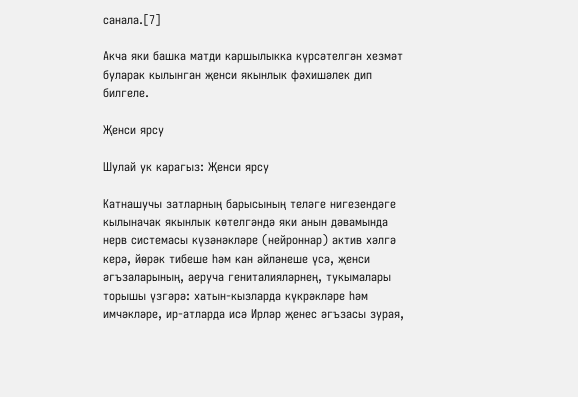санала.[7]

Акча яки башка матди каршылыкка күрсәтелгән хезмәт буларак кылынган җенси якынлык фәхишәлек дип билгеле.

Җенси ярсу

Шулай ук карагыз: Җенси ярсу

Катнашучы затларның барысының теләге нигезендәге кылыначак якынлык көтелгәндә яки анын дәвамында нерв системасы күзәнәкләре (нейроннар) актив хәлгә керә, йөрәк тибеше һәм кан әйләнеше үсә, җенси әгъзаларының, аеруча гениталияләрнең, тукымалары торышы үзгәрә: хатын-кызларда күкрәкләре һәм имчәкләре, ир-атларда исә Ирләр җенес әгъзасы зурая,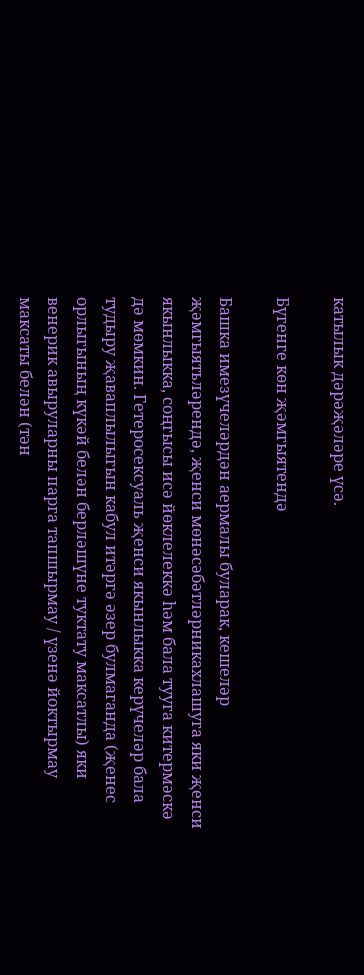катылык дәрәҗәләре үсә.

Бүгенге көн җәмгыятендә

Башка имезүчеләрдән аермалы буларак, кешеләр җәмгыятьләрендә, җенси мөнәсәбәтләрникахлашуга яки җенси якынлыкка, соңгысы исә йөклелеккә һәм бала тууга китермәскә дә мөмкин. Гетеросексуаль җенси якынлыкка керүчеләр бала тудыру җаваплылыгын кабул итәргә әзер булмаганда (җенес орлыгының күкәй белән берләшүне туктату максатлы) яки венерик авыруларны парга тапшырмау / үзенә йоктырмау максаты белән (тән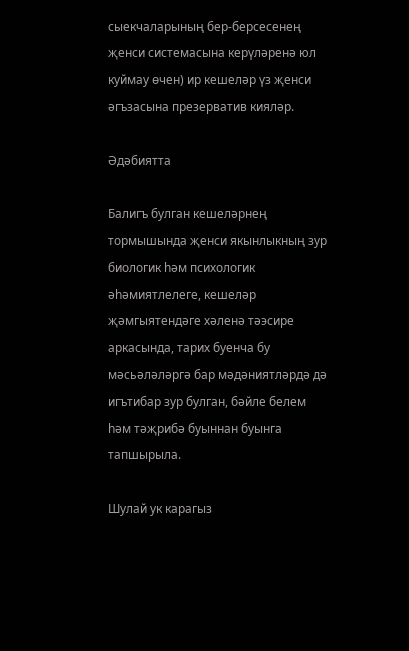сыекчаларының бер-берсесенең җенси системасына керүләренә юл куймау өчен) ир кешеләр үз җенси әгъзасына презерватив кияләр.

Әдәбиятта

Балигъ булган кешеләрнең тормышында җенси якынлыкның зур биологик һәм психологик әһәмиятлелеге, кешеләр җәмгыятендәге хәленә тәэсире аркасында, тарих буенча бу мәсьәләләргә бар мәдәниятләрдә дә игътибар зур булган, бәйле белем һәм тәҗрибә буыннан буынга тапшырыла.

Шулай ук карагыз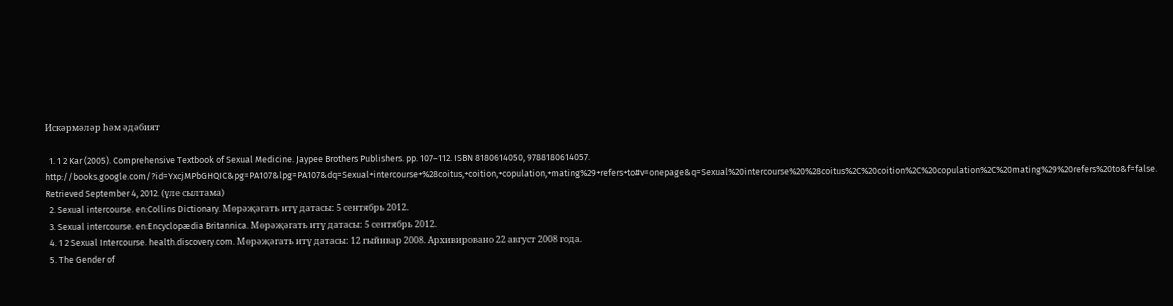Искәрмәләр һәм әдәбият

  1. 1 2 Kar (2005). Comprehensive Textbook of Sexual Medicine. Jaypee Brothers Publishers. pp. 107–112. ISBN 8180614050, 9788180614057. http://books.google.com/?id=YxcjMPbGHQIC&pg=PA107&lpg=PA107&dq=Sexual+intercourse+%28coitus,+coition,+copulation,+mating%29+refers+to#v=onepage&q=Sexual%20intercourse%20%28coitus%2C%20coition%2C%20copulation%2C%20mating%29%20refers%20to&f=false. Retrieved September 4, 2012. (үле сылтама)
  2. Sexual intercourse. en:Collins Dictionary. Мөрәҗәгать итү датасы: 5 сентябрь 2012.
  3. Sexual intercourse. en:Encyclopædia Britannica. Мөрәҗәгать итү датасы: 5 сентябрь 2012.
  4. 1 2 Sexual Intercourse. health.discovery.com. Мөрәҗәгать итү датасы: 12 гыйнвар 2008. Архивировано 22 август 2008 года.
  5. The Gender of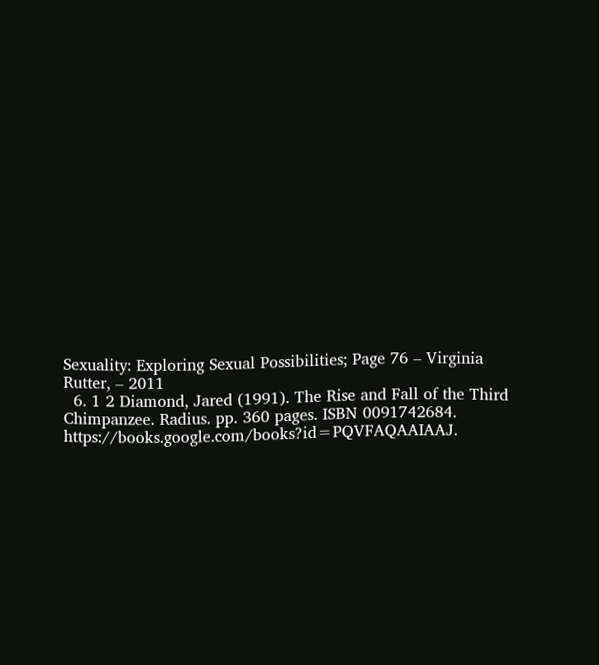Sexuality: Exploring Sexual Possibilities; Page 76 – Virginia Rutter, – 2011
  6. 1 2 Diamond, Jared (1991). The Rise and Fall of the Third Chimpanzee. Radius. pp. 360 pages. ISBN 0091742684. https://books.google.com/books?id=PQVFAQAAIAAJ.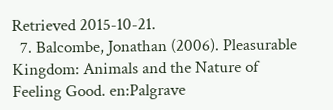Retrieved 2015-10-21.
  7. Balcombe, Jonathan (2006). Pleasurable Kingdom: Animals and the Nature of Feeling Good. en:Palgrave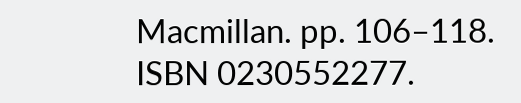Macmillan. pp. 106–118. ISBN 0230552277.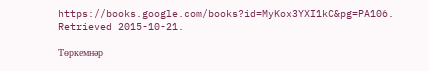https://books.google.com/books?id=MyKox3YXI1kC&pg=PA106. Retrieved 2015-10-21.

Төркемнәр